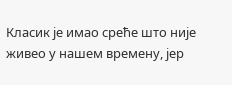Класик је имао среће што није живео у нашем времену, јер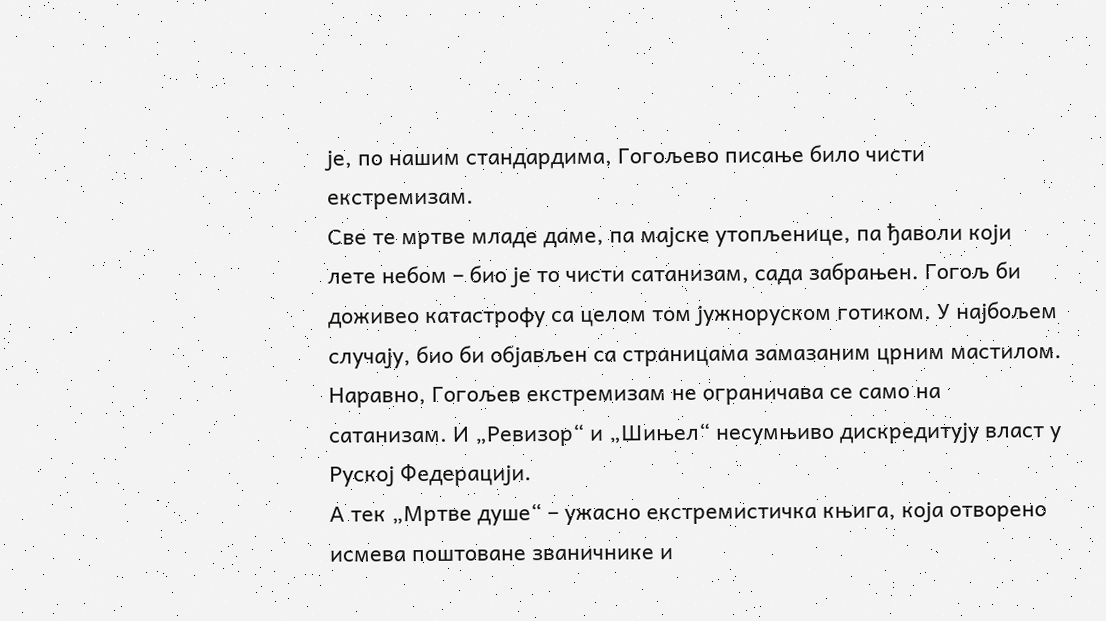је, по нашим стандардима, Гогољево писање било чисти екстремизам.
Све те мртве младе даме, па мајске утопљенице, па ђаволи који лете небом – био је то чисти сатанизам, сада забрањен. Гогољ би доживео катастрофу са целом том јужноруском готиком. У најбољем случају, био би објављен са страницама замазаним црним мастилом.
Наравно, Гогољев екстремизам не ограничава се само на сатанизам. И „Ревизор“ и „Шињел“ несумњиво дискредитују власт у Руској Федерацији.
А тек „Мртве душе“ – ужасно екстремистичка књига, која отворено исмева поштоване званичнике и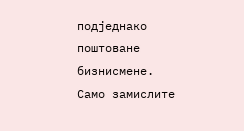подједнако поштоване бизнисмене.
Само замислите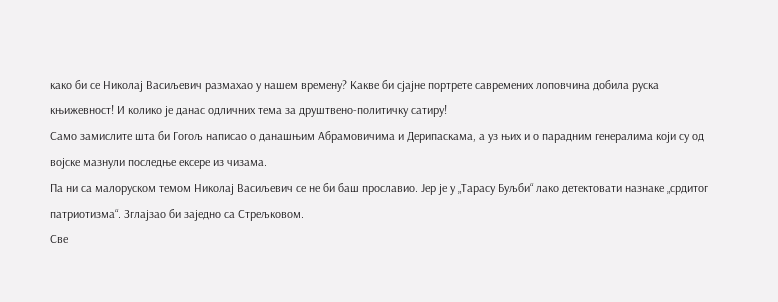како би се Николај Васиљевич размахао у нашем времену? Какве би сјајне портрете савремених лоповчина добила руска књижевност! И колико је данас одличних тема за друштвено-политичку сатиру!
Само замислите шта би Гогољ написао о данашњим Абрамовичима и Дерипаскама, а уз њих и о парадним генералима који су од војске мазнули последње ексере из чизама.
Па ни са малоруском темом Николај Васиљевич се не би баш прославио. Јер је у „Тарасу Буљби“ лако детектовати назнаке „срдитог патриотизма“. Зглајзао би заједно са Стрељковом.
Све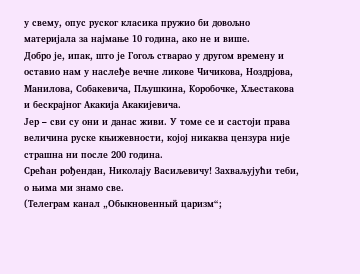у свему, опус руског класика пружио би довољно материјала за најмање 10 година, ако не и више.
Добро је, ипак, што је Гогољ стварао у другом времену и оставио нам у наслеђе вечне ликове Чичикова, Ноздрјова, Манилова, Собакевича, Пљушкина, Коробочке, Хљестакова и бескрајног Акакија Акакијевича.
Јер – сви су они и данас живи. У томе се и састоји права величина руске књижевности, којој никаква цензура није страшна ни после 200 година.
Срећан рођендан, Николају Васиљевичу! Захваљујући теби, о њима ми знамо све.
(Телеграм канал „Обыкновенный царизм“;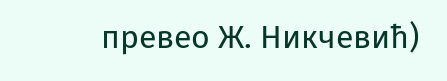превео Ж. Никчевић)